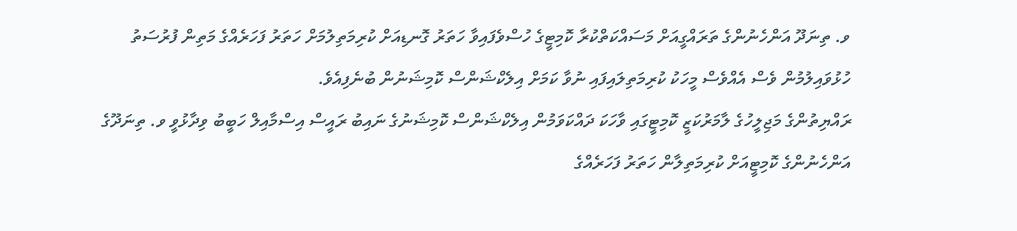ވ. ތިނަދޫ އަންހެނުންގެ ތަރައްގީއަށް މަސައްކަތްކުރާ ކޮމިޓީގެ ހުސްވެފައިވާ ހަތަރު ގޮނޑިއަށް ކުރިމަތިލުމަށް ހަތަރު ފަހަރެއްގެ މަތިން ފުރުސަތު ހުޅުވައިލުމުން ވެސް އެއްވެސް މީހަކު ކުރިމަތިލައިފައި ނުވާ ކަމަށް އިލެކްޝަންސް ކޮމިޝަނުން ބުނެފިއެވެ.
ރައްޔިތުންގެ މަޖިލީހުގެ ލާމަރުކަޒީ ކޮމިޓީގައި ވާހަކަ ދައްކަވަމުން އިލެކްޝަންސް ކޮމިޝަނުގެ ނައިބު ރައީސް އިސްމާއިލް ހަބީބު ވިދާޅުވީ ވ. ތިނަދޫގެ އަންހެނުންގެ ކޮމިޓީއަށް ކުރިމަތިލާން ހަތަރު ފަހަރެއްގެ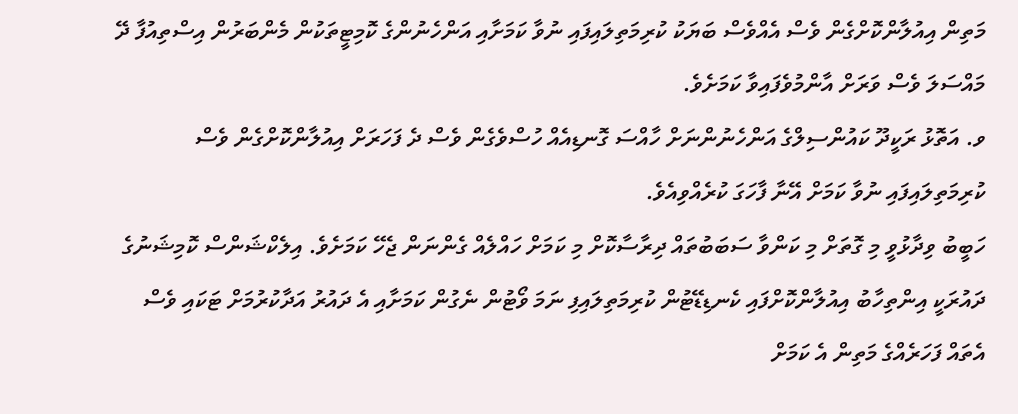މަތިން އިއުލާންކޮށްގެން ވެސް އެއްވެސް ބަޔަކު ކުރިމަތިލައިފައި ނުވާ ކަމަށާއި އަންހެނުންގެ ކޮމިޓީތަކުން މެންބަރުން އިސްތިއުފާ ދޭ މައްސަލަ ވެސް ވަރަށް އާންމުވެފައިވާ ކަމަށެވެ.
ވ. އަތޮޅު ރަކީދޫ ކައުންސިލްގެ އަންހެނުންނަށް ހާއްސަ ގޮނޑިއެއް ހުސްވެގެން ވެސް ދެ ފަހަރަށް އިއުލާންކޮށްގެން ވެސް ކުރިމަތިލައިފައި ނުވާ ކަމަށް އޭނާ ފާހަގަ ކުރެއްވިއެވެ.
ހަބީބު ވިދާޅުވީ މި ގޮތަށް މި ކަންވާ ސަބަބުތައް ދިރާސާކޮށް މި ކަމަށް ހައްލެއް ގެންނަން ޖެހޭ ކަމަށެވެ. އިލެކްޝަންސް ކޮމިޝަނުގެ ދައުރަކީ އިންތިހާބު އިއުލާންކޮށްފައި ކެނޑިޑޭޓުން ކުރިމަތިލައިފި ނަމަ ވޯޓުން ނެގުން ކަމަށާއި އެ ދައުރު އަދާކުރުމަށް ޓަކައި ވެސް އެތައް ފަހަރެއްގެ މަތިން އެ ކަމަށް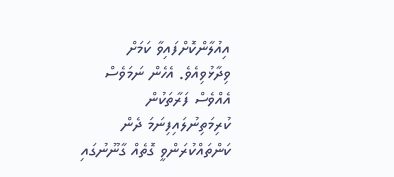އިއުލާންކޮށްފައިވާ ކަމަށް ވިދާޅުވިއެވެ. އެހެން ނަމަވެސް އެއްވެސް ފަރާތަކުން ކުރިމަތިނުލައިފިނަމަ ދެން ކަންތައްކުރަންވީ ގޮތެއް ގާނޫނުގައި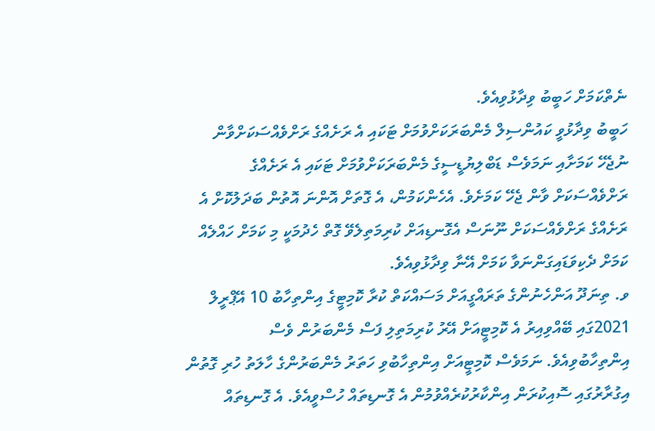ނެތްކަމަށް ހަބީބު ވިދާޅުވިއެވެ.
ހަބީބު ވިދާޅުވީ ކައުންސިލް މެންބަރަކަށްވުމަށް ޓަކައި އެ ރަށެއްގެ ރަށްވެއްސަކަށްވާން ނުޖެހޭ ކަމަށާއި ނަމަވެސް ޑަބްލިޔުޑީސީގެ މެންބަރަކަށްވުމަށް ޓަކައި އެ ރަށެއްގެ ރަށްވެއްސަކަށް ވާން ޖެހޭ ކަމަށެވެ. އެހެންކަމުން، އެ ގޮތަށް އޮންނަ އޮތުން ބަދަލުކޮށް އެ ރަށެއްގެ ރަށްވެއްސަކަށް ނޫނަސް އެގޮނޑިއަށް ކުރިމަތިލެވޭ ގޮތް ހެދުމަކީ މި ކަމަށް ހައްލެއް ކަމަށް ދެކިވަޑައިގަންނަވާ ކަމަށް އޭނާ ވިދާޅުވިއެވެ.
ވ. ތިނަދޫ އަންހެނުންގެ ތަރައްގީއަށް މަސައްކަތް ކުރާ ކޮމިޓީގެ އިންތިހާބު 10 އޭޕްރީލް 2021ގައި ބޭއްވިއިރު އެ ކޮމިޓީއަށް އޭރު ކުރިމަތިލި ފަސް މެންބަރުން ވެސް އިންތިހާބުވިއެވެ. ނަމަވެސް ކޮމިޓީއަށް އިންތިހާބުވި ހަތަރު މެންބަރުންގެ ހާލަތު ހުރި ގޮތުން އިގުރާރުގައި ސޮއިކުރަން އިންކާރުކުރެއްވުމުން އެ ގޮނޑިތައް ހުސްވީއެވެ. އެ ގޮނޑިތައް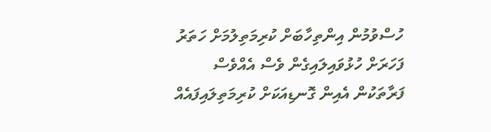ހުސްވުމުން އިންތިހާބަށް ކުރިމަތިލުމަށް ހަތަރު ފަހަރަށް ހުޅުވައިލައިގެން ވެސް އެއްވެސް ފަރާތަކުން އެއިން ގޮނޑިއަކަށް ކުރިމަތިލައިފައެއް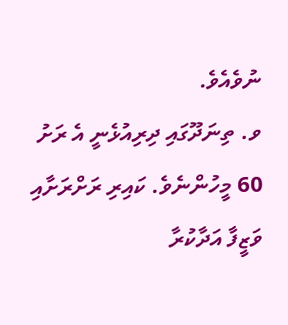ނުވެއެވެ.
ވ. ތިނަދޫގައި ދިރިއުޅެނީ އެ ރަށު 60 މީހުންނެވެ. ކައިރި ރަށްރަށާއި ވަޒީފާ އަދާކުރާ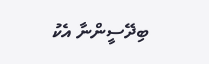ބިދޭސީންނާ އެކު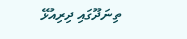ތިނަދޫގައި ދިރިއުޅޭ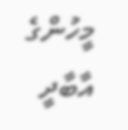މީހުންގެ އާބާދީ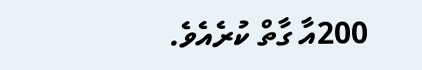200އާ ގާތް ކުރެއެވެ.